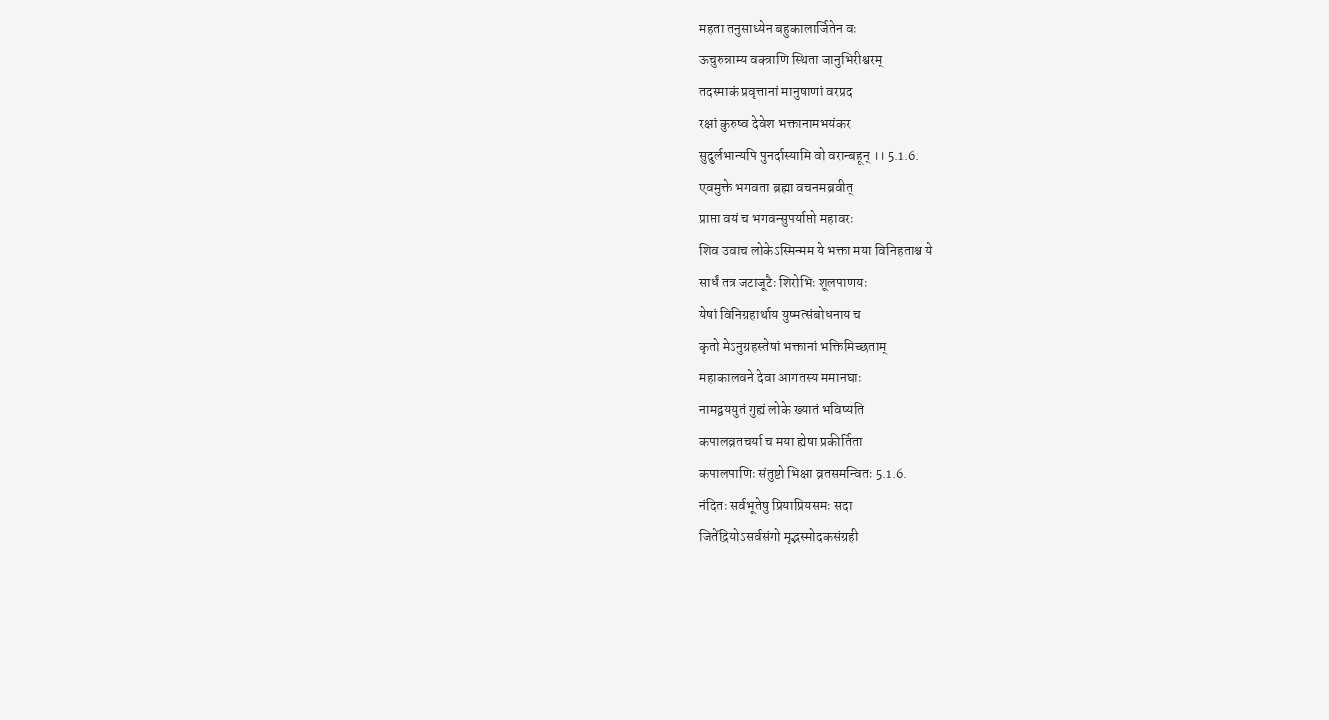महता तनुसाध्येन बहुकालार्जितेन वः
ऊचुरुन्नाम्य वक्त्राणि स्थिता जानुभिरीश्वरम्
तदस्माकं प्रवृत्तानां मानुषाणां वरप्रद
रक्षां कुरुष्व देवेश भक्तानामभयंकर
सुदुर्लभान्यपि पुनर्दास्यामि वो वरान्बहून् ।। 5.1.6.
एवमुक्ते भगवता ब्रह्मा वचनमब्रवीत्
प्राप्ता वयं च भगवन्सुपर्याप्तो महावरः
शिव उवाच लोकेऽस्मिन्मम ये भक्ता मया विनिहताश्च ये
सार्धं तत्र जटाजूटैः शिरोभिः शूलपाणयः
येषां विनिग्रहार्थाय युष्मत्संबोधनाय च
कृतो मेऽनुग्रहस्तेषां भक्तानां भक्तिमिच्छताम्
महाकालवने देवा आगतस्य ममानघाः
नामद्वययुतं गुह्यं लोके ख्यातं भविष्यति
कपालव्रतचर्या च मया ह्येषा प्रकीर्तिता
कपालपाणिः संतुष्टो भिक्षा व्रतसमन्वितः 5.1.6.
नंदितः सर्वभूतेषु प्रियाप्रियसमः सदा
जितेंद्रियोऽसर्वसंगो मृद्भस्मोदकसंग्रही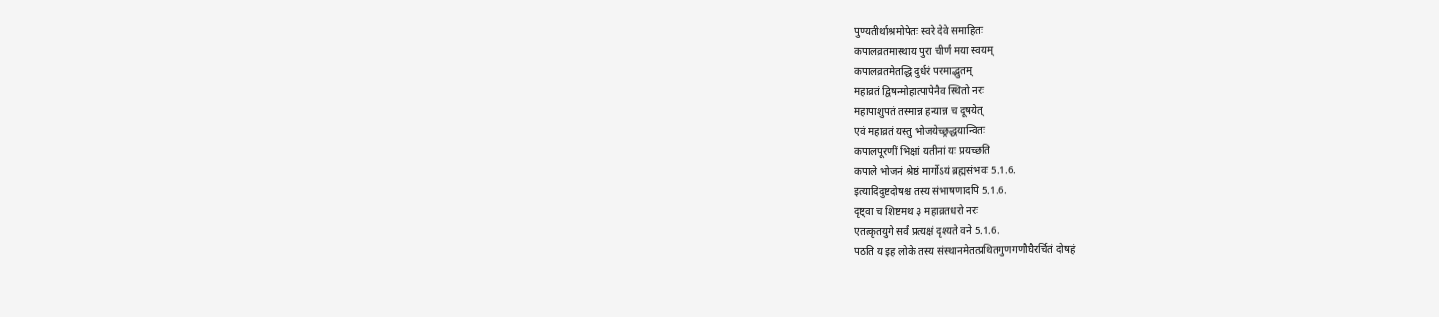पुण्यतीर्थाश्रमोपेतः स्वरे देवे समाहितः
कपालव्रतमास्थाय पुरा चीर्णं मया स्वयम्
कपालव्रतमेतद्धि दुर्धरं परमाद्भुतम्
महाव्रतं द्विषन्मोहात्पापेनैव स्थितो नरः
महापाशुपतं तस्मान्न हन्यान्न च दूषयेत्
एवं महाव्रतं यस्तु भोजयेच्छ्रद्धयान्वितः
कपालपूरणीं भिक्षां यतीनां यः प्रयच्छति
कपाले भोजनं श्रेष्ठं मार्गोऽयं ब्रह्मसंभवः 5.1.6.
इत्यादिदुष्टदोषश्च तस्य संभाषणादपि 5.1.6.
दृष्ट्वा च शिष्टमथ ३ महाव्रतधरो नरः
एतत्कृतयुगे सर्वं प्रत्यक्षं दृश्यते वने 5.1.6.
पठति य इह लोके तस्य संस्थानमेतत्प्रथितगुणगणौघैरर्चितं दोषहं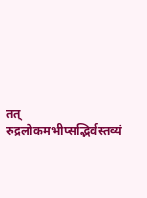तत्
रुद्रलोकमभीप्सद्भिर्वस्तव्यं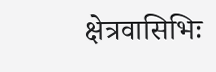क्षेत्रवासिभिः